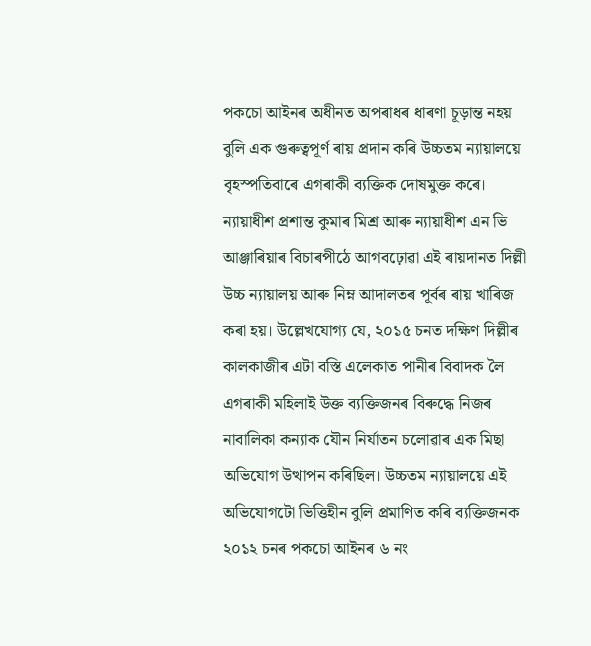পকচো আইনৰ অধীনত অপৰাধৰ ধাৰণা চূড়ান্ত নহয় বুলি এক গুৰুত্বপূৰ্ণ ৰায় প্ৰদান কৰি উচ্চতম ন্যায়ালয়ে বৃহস্পতিবাৰে এগৰাকী ব্যক্তিক দোষমুক্ত কৰে। ন্যায়াধীশ প্ৰশান্ত কুমাৰ মিশ্ৰ আৰু ন্যায়াধীশ এন ভি আঞ্জাৰিয়াৰ বিচাৰপীঠে আগবঢ়োৱা এই ৰায়দানত দিল্লী উচ্চ ন্যায়ালয় আৰু নিম্ন আদালতৰ পূৰ্বৰ ৰায় খাৰিজ কৰা হয়। উল্লেখযোগ্য যে, ২০১৫ চনত দক্ষিণ দিল্লীৰ কালকাজীৰ এটা বস্তি এলেকাত পানীৰ বিবাদক লৈ এগৰাকী মহিলাই উক্ত ব্যক্তিজনৰ বিৰুদ্ধে নিজৰ নাবালিকা কন্যাক যৌন নিৰ্যাতন চলোৱাৰ এক মিছা অভিযোগ উত্থাপন কৰিছিল। উচ্চতম ন্যায়ালয়ে এই অভিযোগটো ভিত্তিহীন বুলি প্ৰমাণিত কৰি ব্যক্তিজনক ২০১২ চনৰ পকচো আইনৰ ৬ নং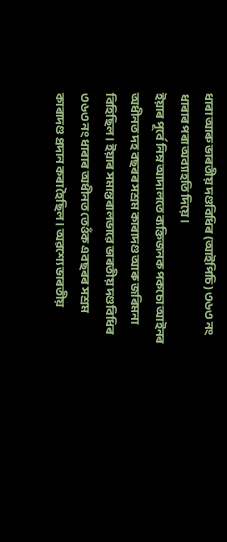ধাৰা আৰু ভাৰতীয় দণ্ডবিধিৰ (আইপিচি) ৩৬৩ নং ধাৰাৰ পৰা অব্যাহতি দিয়ে।
ইয়াৰ পূৰ্বে নিম্ন আদালতে ব্যক্তিজনক পকচো আইনৰ অধীনত দহ বছৰৰ সশ্ৰম কাৰাদণ্ড আৰু জৰিমনা বিহিছিল। ইয়াৰ সমান্তৰালভাৱে ভাৰতীয় দণ্ডবিধিৰ ৩৬৩ নং ধাৰাৰ অধীনত তেওঁক এবছৰৰ সশ্ৰম কাৰাদণ্ড প্ৰদান কৰা হৈছিল। অৱশ্যে ভাৰতীয়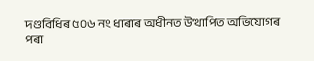দণ্ডবিধিৰ ৫০৬ নং ধাৰাৰ অধীনত উত্থাপিত অভিযোগৰ পৰা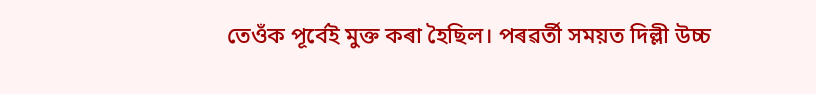তেওঁক পূৰ্বেই মুক্ত কৰা হৈছিল। পৰৱৰ্তী সময়ত দিল্লী উচ্চ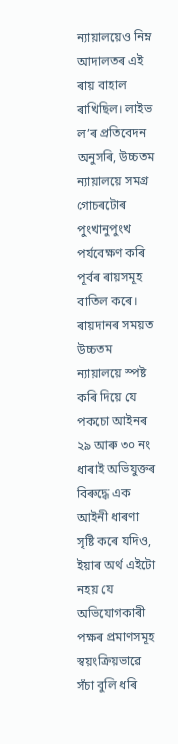ন্যায়ালয়েও নিম্ন আদালতৰ এই ৰায় বাহাল ৰাখিছিল। লাইভ ল’ৰ প্ৰতিবেদন অনুসৰি, উচ্চতম ন্যায়ালয়ে সমগ্ৰ গোচৰটোৰ পুংখানুপুংখ পৰ্যবেক্ষণ কৰি পূৰ্বৰ ৰায়সমূহ বাতিল কৰে।
ৰায়দানৰ সময়ত উচ্চতম ন্যায়ালয়ে স্পষ্ট কৰি দিয়ে যে পকচো আইনৰ ২৯ আৰু ৩০ নং ধাৰাই অভিযুক্তৰ বিৰুদ্ধে এক আইনী ধাৰণা সৃষ্টি কৰে যদিও, ইয়াৰ অৰ্থ এইটো নহয় যে অভিযোগকাৰী পক্ষৰ প্ৰমাণসমূহ স্বয়ংক্ৰিয়ভাৱে সঁচা বুলি ধৰি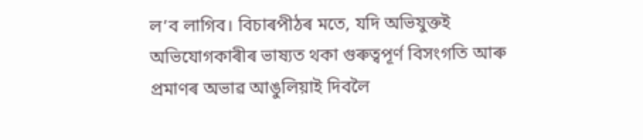ল’ব লাগিব। বিচাৰপীঠৰ মতে, যদি অভিযুক্তই অভিযোগকাৰীৰ ভাষ্যত থকা গুৰুত্বপূৰ্ণ বিসংগতি আৰু প্ৰমাণৰ অভাৱ আঙুলিয়াই দিবলৈ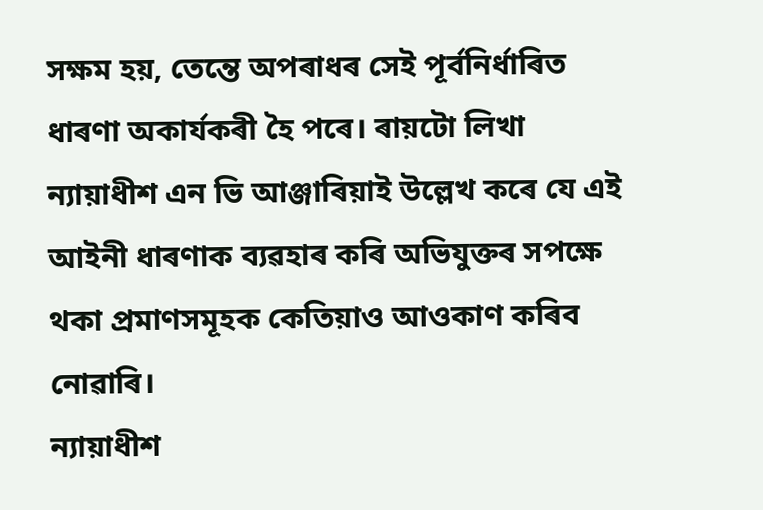সক্ষম হয়, তেন্তে অপৰাধৰ সেই পূৰ্বনিৰ্ধাৰিত ধাৰণা অকাৰ্যকৰী হৈ পৰে। ৰায়টো লিখা ন্যায়াধীশ এন ভি আঞ্জাৰিয়াই উল্লেখ কৰে যে এই আইনী ধাৰণাক ব্যৱহাৰ কৰি অভিযুক্তৰ সপক্ষে থকা প্ৰমাণসমূহক কেতিয়াও আওকাণ কৰিব নোৱাৰি।
ন্যায়াধীশ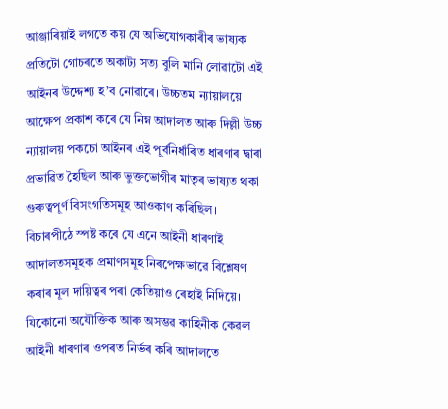আঞ্জাৰিয়াই লগতে কয় যে অভিযোগকাৰীৰ ভাষ্যক প্ৰতিটো গোচৰতে অকাট্য সত্য বুলি মানি লোৱাটো এই আইনৰ উদ্দেশ্য হ’ব নোৱাৰে। উচ্চতম ন্যায়ালয়ে আক্ষেপ প্ৰকাশ কৰে যে নিম্ন আদালত আৰু দিল্লী উচ্চ ন্যায়ালয় পকচো আইনৰ এই পূৰ্বনিৰ্ধাৰিত ধাৰণাৰ দ্বাৰা প্ৰভাৱিত হৈছিল আৰু ভুক্তভোগীৰ মাতৃৰ ভাষ্যত থকা গুৰুত্বপূৰ্ণ বিসংগতিসমূহ আওকাণ কৰিছিল। বিচাৰপীঠে স্পষ্ট কৰে যে এনে আইনী ধাৰণাই আদালতসমূহক প্ৰমাণসমূহ নিৰপেক্ষভাৱে বিশ্লেষণ কৰাৰ মূল দায়িত্বৰ পৰা কেতিয়াও ৰেহাই নিদিয়ে। যিকোনো অযৌক্তিক আৰু অসম্ভৱ কাহিনীক কেৱল আইনী ধাৰণাৰ ওপৰত নিৰ্ভৰ কৰি আদালতে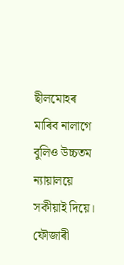ছীলমোহৰ মাৰিব নালাগে বুলিও উচ্চতম ন্যায়ালয়ে সকীয়াই দিয়ে।
ফৌজাৰী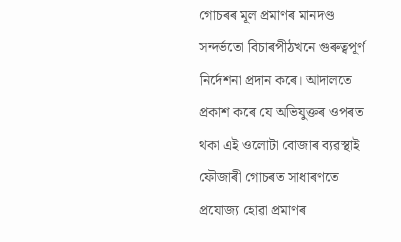গোচৰৰ মূল প্ৰমাণৰ মানদণ্ড সন্দৰ্ভতো বিচাৰপীঠখনে গুৰুত্বপূৰ্ণ নিৰ্দেশনা প্ৰদান কৰে। আদালতে প্ৰকাশ কৰে যে অভিযুক্তৰ ওপৰত থকা এই ওলোটা বোজাৰ ব্যৱস্থাই ফৌজাৰী গোচৰত সাধাৰণতে প্ৰযোজ্য হোৱা প্ৰমাণৰ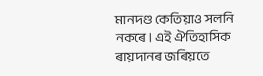মানদণ্ড কেতিয়াও সলনি নকৰে। এই ঐতিহাসিক ৰায়দানৰ জৰিয়তে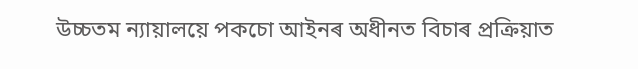উচ্চতম ন্যায়ালয়ে পকচো আইনৰ অধীনত বিচাৰ প্ৰক্ৰিয়াত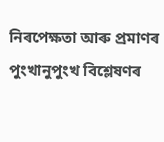নিৰপেক্ষতা আৰু প্ৰমাণৰ পুংখানুপুংখ বিশ্লেষণৰ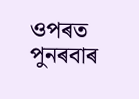ওপৰত পুনৰবাৰ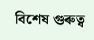বিশেষ গুৰুত্ব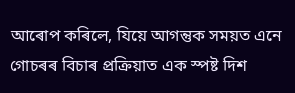আৰোপ কৰিলে, যিয়ে আগন্তুক সময়ত এনে গোচৰৰ বিচাৰ প্ৰক্ৰিয়াত এক স্পষ্ট দিশ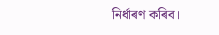নিৰ্ধাৰণ কৰিব।